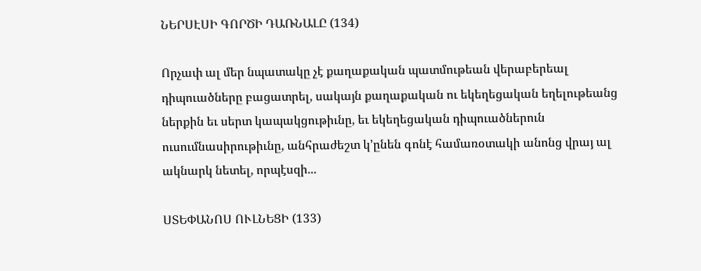ՆԵՐՍԷՍԻ ԳՈՐԾԻ ԴԱՌՆԱԼԸ (134)

Որչափ ալ մեր նպատակը չէ քաղաքական պատմութեան վերաբերեալ դիպուածները բացատրել, սակայն քաղաքական ու եկեղեցական եղելութեանց ներքին եւ սերտ կապակցութիւնը, եւ եկեղեցական դիպուածներուն ուսումնասիրութիւնը, անհրաժեշտ կ’ընեն գոնէ համառօտակի անոնց վրայ ալ ակնարկ նետել, որպէսզի...

ՍՏԵՓԱՆՈՍ ՈՒԼՆԵՑԻ (133)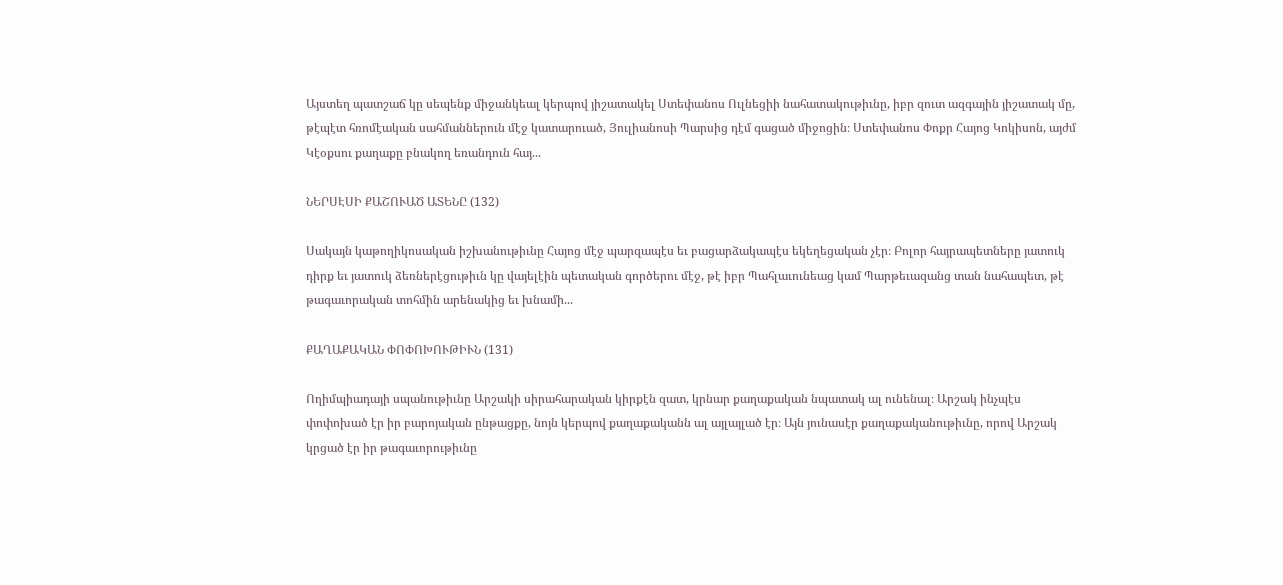Այստեղ պատշաճ կը սեպենք միջանկեալ կերպով յիշատակել Ստեփանոս Ուլնեցիի նահատակութիւնը, իբր զուտ ազգային յիշատակ մը, թէպէտ հռոմէական սահմաններուն մէջ կատարուած, Յուլիանոսի Պարսից դէմ գացած միջոցին։ Ստեփանոս Փոքր Հայոց Կոկիսոն, այժմ Կէօքսու քաղաքը բնակող եռանդուն հայ...

ՆԵՐՍԷՍԻ ՔԱՇՈՒԱԾ ԱՏԵՆԸ (132)

Սակայն կաթողիկոսական իշխանութիւնը Հայոց մէջ պարզապէս եւ բացարձակապէս եկեղեցական չէր։ Բոլոր հայրապետները յատուկ դիրք եւ յատուկ ձեռներէցութիւն կը վայելէին պետական գործերու մէջ, թէ իբր Պահլաւունեաց կամ Պարթեւազանց տան նահապետ, թէ թագաւորական տոհմին արենակից եւ խնամի...

ՔԱՂԱՔԱԿԱՆ ՓՈՓՈԽՈՒԹԻՒՆ (131)

Ողիմպիադայի սպանութիւնը Արշակի սիրահարական կիրքէն զատ, կրնար քաղաքական նպատակ ալ ունենալ։ Արշակ ինչպէս փոփոխած էր իր բարոյական ընթացքը, նոյն կերպով քաղաքականն ալ այլայլած էր։ Այն յունասէր քաղաքականութիւնը, որով Արշակ կրցած էր իր թագաւորութիւնը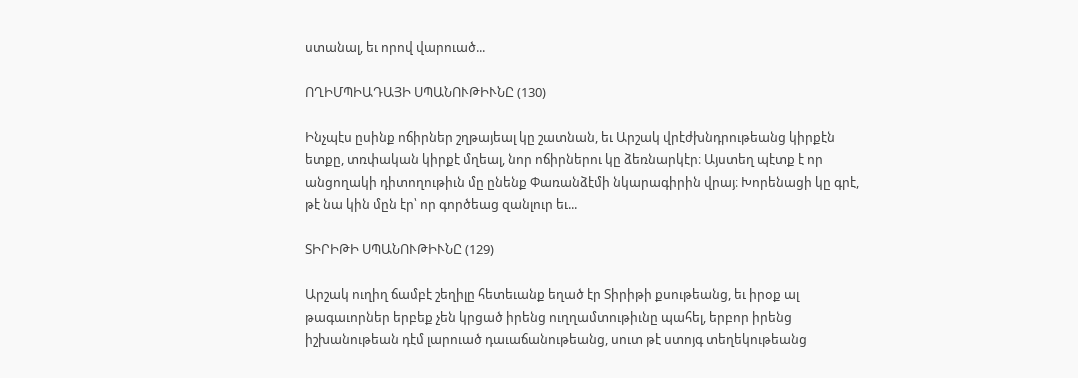ստանալ, եւ որով վարուած...

ՈՂԻՄՊԻԱԴԱՅԻ ՍՊԱՆՈՒԹԻՒՆԸ (130)

Ինչպէս ըսինք ոճիրներ շղթայեալ կը շատնան, եւ Արշակ վրէժխնդրութեանց կիրքէն ետքը, տռփական կիրքէ մղեալ, նոր ոճիրներու կը ձեռնարկէր։ Այստեղ պէտք է որ անցողակի դիտողութիւն մը ընենք Փառանձէմի նկարագիրին վրայ։ Խորենացի կը գրէ, թէ նա կին մըն էր՝ որ գործեաց զանլուր եւ...

ՏԻՐԻԹԻ ՍՊԱՆՈՒԹԻՒՆԸ (129)

Արշակ ուղիղ ճամբէ շեղիլը հետեւանք եղած էր Տիրիթի քսութեանց, եւ իրօք ալ թագաւորներ երբեք չեն կրցած իրենց ուղղամտութիւնը պահել, երբոր իրենց իշխանութեան դէմ լարուած դաւաճանութեանց, սուտ թէ ստոյգ տեղեկութեանց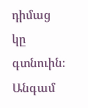դիմաց կը գտնուին։ Անգամ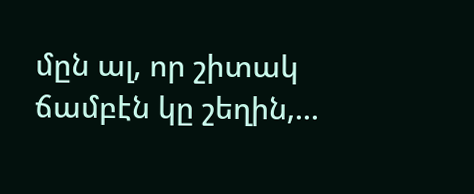մըն ալ, որ շիտակ ճամբէն կը շեղին,...